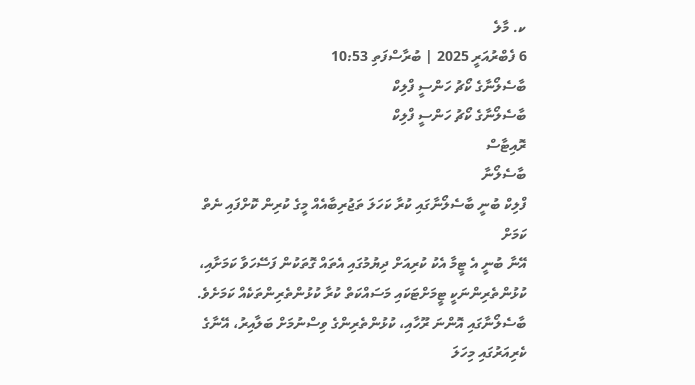ކ. މާލެ
6 ފެބްރުއަރީ 2025 | ބުރާސްފަތި 10:53
ބާސެލޯނާގެ ކޯޗު ހަންސީ ފްލިކް
ބާސެލޯނާގެ ކޯޗު ހަންސީ ފްލިކް
ރޮއިޓާސް
ބާސެލޯނާ
ފްލިކް ބުނީ ބާސެލޯނާގައި ކުރާ ކަހަލަ ތަޖުރިބާއެއް މީގެ ކުރިން ކޮށްފައި ނެތް ކަމަށް
އޭނާ ބުނީ އެ ޓީމާ އެކު ކުރިއަށް ދިޔުމުގައި އެތައް ގޮތަކުން ފަސޭހަވާ ކަމަށާއި، ކުޅުންތެރިންނަކީ ޓީމަށްޓަކައި މަސައްކަތް ކުރާ ކުޅުންތެރިންތަކެއް ކަމަށެވެ. ބާސެލޯނާގައި އޮންނަ ރޫހާއި، ކުޅުންތެރިންގެ ވިސްނުމަށް ބަލާއިރު، އޭނާގެ ކެރިއަރުގައި މިހަލަ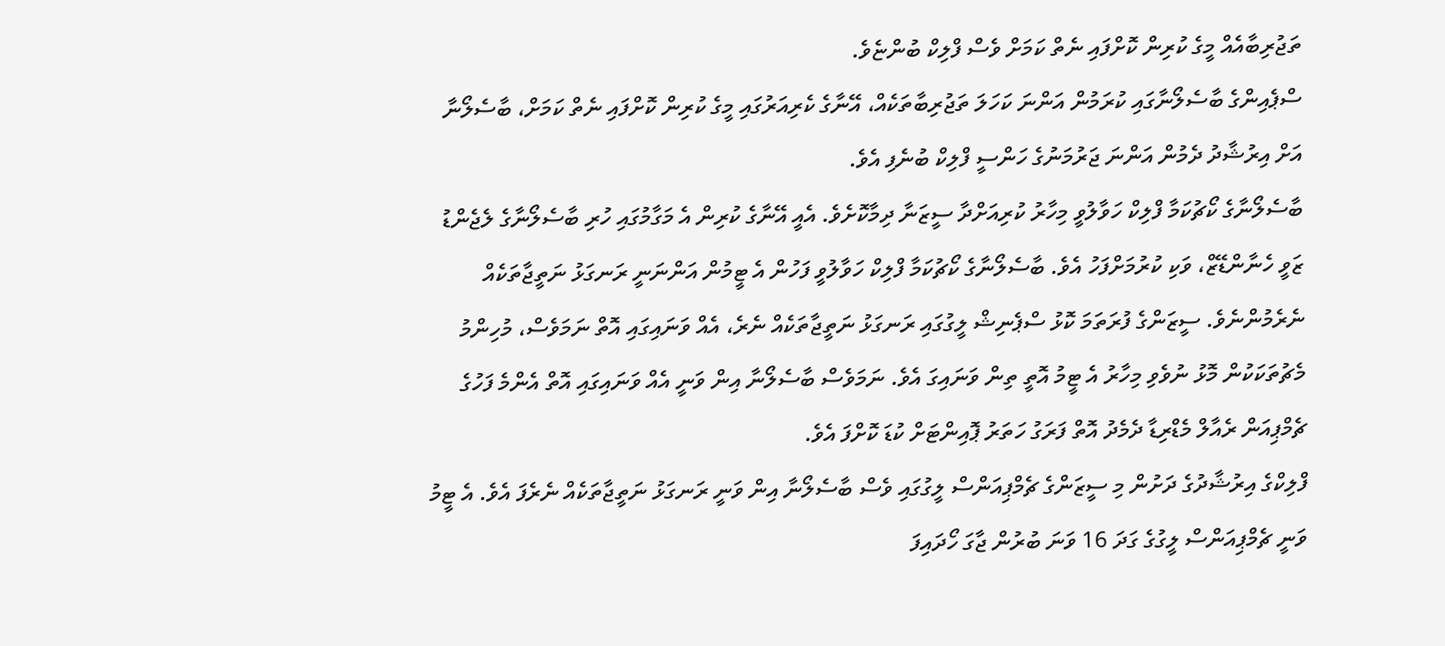ތަޖުރިބާއެއް މީގެ ކުރިން ކޮށްފައި ނެތް ކަމަށް ވެސް ފްލިކް ބުންޏެވެ.
ސްޕެއިންގެ ބާސެލޯނާގައި ކުރަމުން އަންނަ ކަހަލަ ތަޖުރިބާތަކެއް، އޭނާގެ ކެރިއަރުގައި މީގެ ކުރިން ކޮށްފައި ނެތް ކަމަށް، ބާސެލޯނާ އަށް އިރުޝާދު ދެމުން އަންނަ ޖަރުމަނުގެ ހަންސީ ފްލިކް ބުނެފި އެވެ.
ބާސެލޯނާގެ ކޯޗުކަމާ ފްލިކް ހަވާލުވީ މިހާރު ކުރިއަށްދާ ސީޒަނާ ދިމާކޮށެވެ. އެއީ އޭނާގެ ކުރިން އެ މަގާމުގައި ހުރި ބާސެލޯނާގެ ލެޖެންޑު ޒަވީ ހެނާންޑޭޒް، ވަކި ކުރުމަށްފަހު އެވެ. ބާސެލޯނާގެ ކޯޗުކަމާ ފްލިކް ހަވާލުވީ ފަހުން އެ ޓީމުން އަންނަނީ ރަނގަޅު ނަތީޖާތަކެއް ނެރެމުންނެވެ. ސީޒަންގެ ފުރަތަމަ ކޮޅު ސްޕެނިޝް ލީގުގައި ރަނގަޅު ނަތީޖާތަކެއް ނެރެ، އެއް ވަނައިގައި އޮތް ނަމަވެސް، މުހިންމު މެޗުތަކަކުން މޮޅު ނުވެވި މިހާރު އެ ޓީމު އޮތީ ތިން ވަނައިގަ އެވެ. ނަމަވެސް ބާސެލޯނާ އިން ވަނީ އެއް ވަނައިގައި އޮތް އެންމެ ފަހުގެ ޗެމްޕިއަން ރެއާލް މެޑްރިޑާ ދެމެދު އޮތް ފަރަގު ހަތަރު ޕޮއިންޓަށް ކުޑަ ކޮށްފަ އެވެ.
ފްލިކްގެ އިރުޝާދުގެ ދަށުން މި ސީޒަންގެ ޗެމްޕިއަންސް ލީގުގައި ވެސް ބާސެލޯނާ އިން ވަނީ ރަނގަޅު ނަތީޖާތަކެއް ނެރެފަ އެވެ. އެ ޓީމު ވަނީ ޗެމްޕިއަންސް ލީގުގެ ގަދަ 16 ވަނަ ބުރުން ޖާގަ ހޯދައިފަ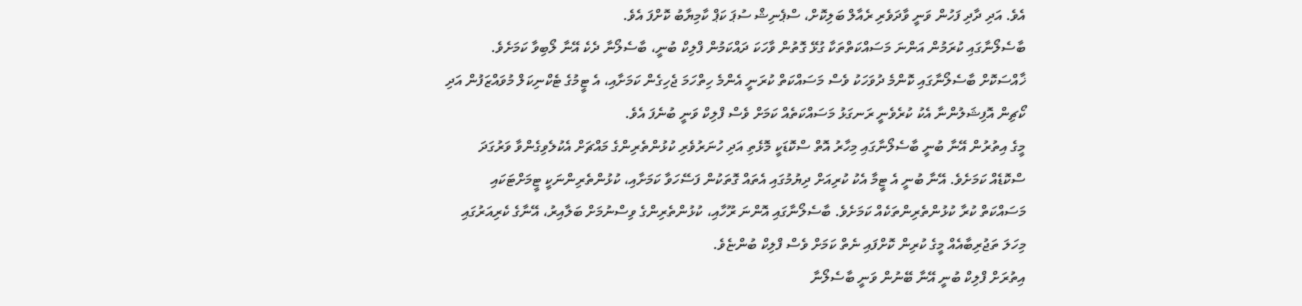އެވެ. އަދި ދާދި ފަހުން ވަނީ ވާދަވެރި ރެއާލް ބަލިކޮށް، ސްޕެނިޝް ސުޕަ ކަޕް ކާމިޔާބު ކޮށްފަ އެވެ.
ބާސެލޯނާގައި ކުރަމުން އަންނަ މަސައްކަތްތަކާ ގުޅޭ ގޮތުން ވާހަކަ ދައްކަމުން ފްލިކް ބުނީ، ބާސެލޯނާ ދެކެ އޭނާ ލޯބިވާ ކަމަށެވެ. ޚާއްސަކޮށް ބާސެލޯނާގައި ކޮންމެ ދުވަހަކު ވެސް މަސައްކަތް ކުރަނީ އެންމެ ހިތްހަމަ ޖެހިގެން ކަމަށާއި، އެ ޓީމުގެ ޓެކްނިކަލް މުވައްޒަފުން އަދި ކޯޗިން އޮފިޝަލުންނާ އެކު ކުރެވެނީ ރަނގަޅު މަސައްކަތެއް ކަމަށް ވެސް ފްލިކް ވަނީ ބުނެފަ އެވެ.
މީގެ އިތުރުން އޭނާ ބުނީ ބާސެލޯނާގައި މިހާރު އޮތް ސްކޮޑަކީ މޮޅެތި އަދި ހުނަރުވެރި ކުޅުންތެރިންގެ މައްޗަށް އެކުލެވިގެންވާ ވަރުގަދަ ސްކޮޑެއް ކަމަށެވެ. އޭނާ ބުނީ އެ ޓީމާ އެކު ކުރިއަށް ދިޔުމުގައި އެތައް ގޮތަކުން ފަސޭހަވާ ކަމަށާއި، ކުޅުންތެރިންނަކީ ޓީމަށްޓަކައި މަސައްކަތް ކުރާ ކުޅުންތެރިންތަކެއް ކަމަށެވެ. ބާސެލޯނާގައި އޮންނަ ރޫހާއި، ކުޅުންތެރިންގެ ވިސްނުމަށް ބަލާއިރު، އޭނާގެ ކެރިއަރުގައި މިހަލަ ތަޖުރިބާއެއް މީގެ ކުރިން ކޮށްފައި ނެތް ކަމަށް ވެސް ފްލިކް ބުންޏެވެ.
އިތުރަށް ފްލިކް ބުނީ އޭނާ ބޭނުން ވަނީ ބާސެލޯނާ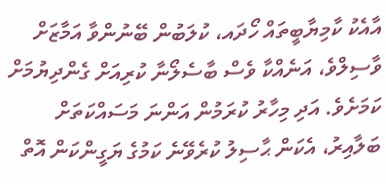އާއެކު ކާމިޔާބީތައް ހޯދައ، ކުލަބުން ބޭނުންވާ އަމާޒަށް ވާސިލްވެ، އަނެއްކާ ވެސް ބާސެލޯނާ ކުރިއަށް ގެންދިޔުމަށް ކަމަށެވެ. އަދި މިހާރު ކުރަމުން އަންނަ މަސައްކަތަށް ބަލާއިރު، އެކަން ޙާސިލު ކުރެވޭނެ ކަމުގެ ޔަގީންކަން އޮތް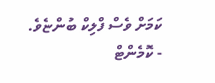ކަމަށް ވެސް ފްލިކް ބުންޏެވެ.
- ކޮމެންޓް